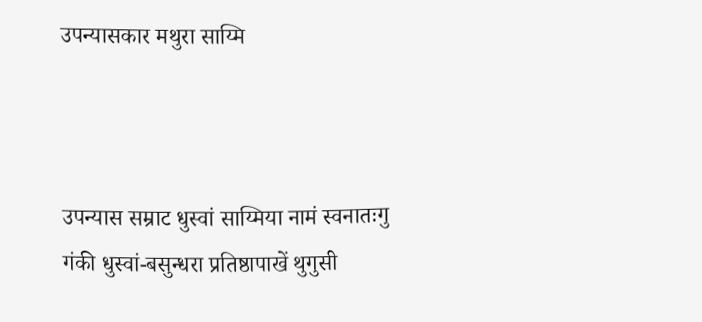उपन्यासकार मथुरा साय्मि



उपन्यास सम्राट धुस्वां साय्मिया नामं स्वनातःगु गंकी धुस्वां-बसुन्धरा प्रतिष्ठापाखें थुगुसी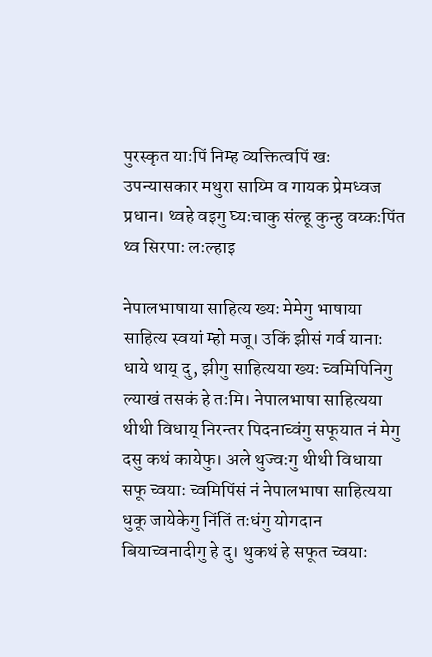पुरस्कृत याःपिं निम्ह व्यक्तित्वपिं खः उपन्यासकार मथुरा साय्मि व गायक प्रेमध्वज प्रधान। थ्वहे वइगु घ्यःचाकु संल्हू कुन्हु वय्कःपिंत थ्व सिरपाः लःल्हाइ

नेपालभाषाया साहित्य ख्यः मेमेगु भाषाया साहित्य स्वयां म्हो मजू। उकिं झीसं गर्व यानाः धाये थाय् दु, झीगु साहित्यया ख्यः च्वमिपिनिगु ल्याखं तसकं हे तःमि। नेपालभाषा साहित्यया थीथी विधाय् निरन्तर पिदनाच्वंगु सफूयात नं मेगु दसु कथं कायेफु। अले थुज्वःगु थीथी विधाया सफू च्वयाः च्वमिपिंसं नं नेपालभाषा साहित्यया धुकू जायेकेगु निंतिं तःधंगु योगदान बियाच्वनादीगु हे दु। थुकथं हे सफूत च्वयाः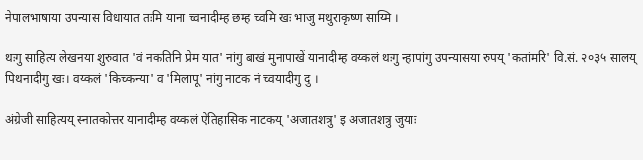नेपालभाषाया उपन्यास विधायात तःमि याना च्वनादीम्ह छम्ह च्वमि खः भाजु मथुराकृष्ण साय्मि ।

थःगु साहित्य लेखनया शुरुवात 'वं नकतिनि प्रेम यात' नांगु बाखं मुनापाखें यानादीम्ह वय्कलं थःगु न्हापांगु उपन्यासया रुपय् 'कतांमरि' वि.सं. २०३५ सालय् पिथनादीगु खः। वय्कलं 'किच्कन्या' व 'मिलापू' नांगु नाटक नं च्वयादीगु दु ।

अंग्रेजी साहित्यय् स्नातकोत्तर यानादीम्ह वय्कलं ऐतिहासिक नाटकय् 'अजातशत्रु' इ अजातशत्रु जुयाः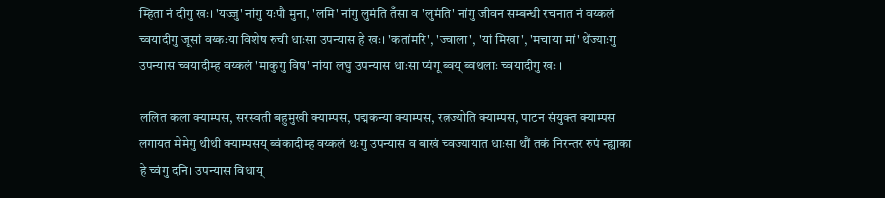म्हिता नं दीगु खः। 'यज्जु' नांगु यःपौ मुना, 'लमि' नांगु लुमंति तँसा व 'लुमंति' नांगु जीवन सम्बन्धी रचनात नं वय्कलं च्वयादीगु जूसां वय्कःया विशेष रुची धाःसा उपन्यास हे खः। 'कतांमरि', 'ज्वाला', 'यां मिखा', 'मचाया मां' थेंज्याःगु उपन्यास च्वयादीम्ह वय्कलं 'माकुगु विष' नांया लघु उपन्यास धाःसा प्यंगू ब्वय् ब्वथलाः च्वयादीगु खः ।

ललित कला क्याम्पस, सरस्वती बहुमुखी क्याम्पस, पद्मकन्या क्याम्पस, रत्नज्योति क्याम्पस, पाटन संयुक्त क्याम्पस लगायत मेमेगु थीथी क्याम्पसय् ब्वंकादीम्ह वय्कलं थःगु उपन्यास व बाखं च्वज्यायात धाःसा थौं तकं निरन्तर रुपं न्ह्याका हे च्वंगु दनि। उपन्यास विधाय्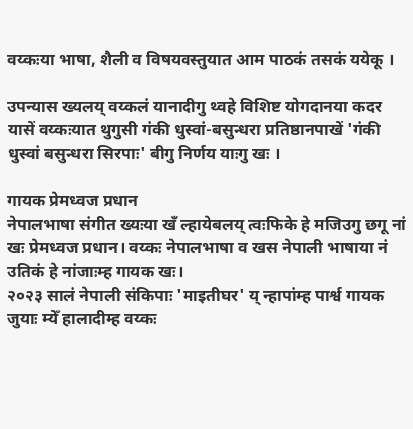वय्कःया भाषा, शैली व विषयवस्तुयात आम पाठकं तसकं ययेकू ।

उपन्यास ख्यलय् वय्कलं यानादीगु थ्वहे विशिष्ट योगदानया कदर यासें वय्कःयात थुगुसी गंकी धुस्वां-बसुन्धरा प्रतिष्ठानपाखें 'गंकी धुस्वां बसुन्धरा सिरपाः' बीगु निर्णय याःगु खः ।

गायक प्रेमध्वज प्रधान
नेपालभाषा संगीत ख्यःया खँ ल्हायेबलय् त्वःफिके हे मजिउगु छगू नां खः प्रेमध्वज प्रधान। वय्कः नेपालभाषा व खस नेपाली भाषाया नं उतिकं हे नांजाःम्ह गायक खः।
२०२३ सालं नेपाली संकिपाः 'माइतीघर' य् न्हापांम्ह पार्श्व गायक जुयाः म्येँ हालादीम्ह वय्कः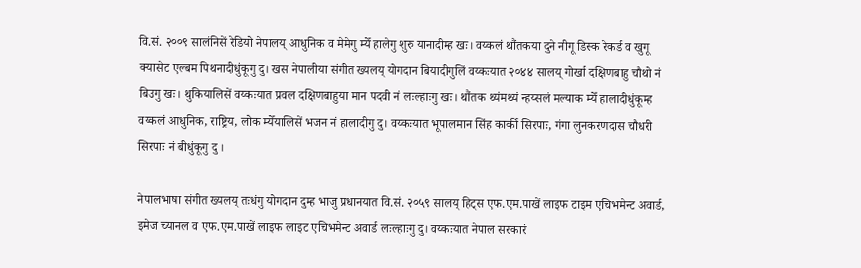वि.सं. २००९ सालंनिसें रेडियो नेपालय् आधुनिक व मेमेगु म्येँ हालेगु शुरु यानादीम्ह खः। वय्कलं थौंतकया दुने नीगू डिस्क रेकर्ड व खुगू क्यासेट एल्बम पिथनादीधुंकूगु दु। खस नेपालीया संगीत ख्यलय् योगदान बियादीगुलिं वय्कःयात २०४४ सालय् गोर्खा दक्षिणबाहु चौथो नं बिउगु खः। थुकियालिसें वय्कःयात प्रवल दक्षिणबाहुया मान पदवी नं लःल्हाःगु खः। थौंतक थ्यंमथ्यं न्हय्सलं मल्याक म्येँ हालादीधुंकूम्ह वय्कलं आधुनिक, राष्ट्रिय, लोक म्येँयालिसें भजन नं हालादीगु दु। वय्कःयात भूपालमान सिंह कार्की सिरपाः, गंगा लुनकरणदास चौधरी सिरपाः नं बीधुंकूगु दु ।

नेपालभाषा संगीत ख्यलय् तःधंगु योगदान दुम्ह भाजु प्रधानयात वि.सं. २०५९ सालय् हिट्स एफ.एम.पाखें लाइफ टाइम एचिभमेन्ट अवार्ड, इमेज च्यानल व एफ.एम.पाखें लाइफ लाइट एचिभमेन्ट अवार्ड लःल्हाःगु दु। वय्कःयात नेपाल सरकारं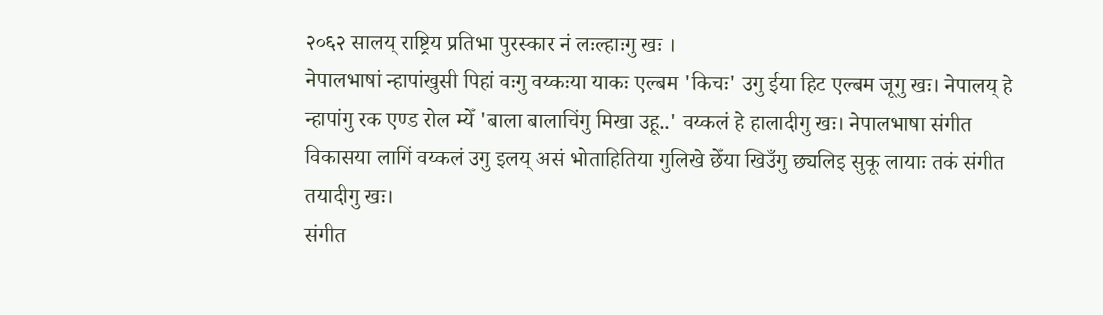२०६२ सालय् राष्ट्रिय प्रतिभा पुरस्कार नं लःल्हाःगु खः ।
नेपालभाषां न्हापांखुसी पिहां वःगु वय्कःया याकः एल्बम 'किचः' उगु ईया हिट एल्बम जूगु खः। नेपालय् हे न्हापांगु रक एण्ड रोल म्येँ 'बाला बालाचिंगु मिखा उहू..' वय्कलं हे हालादीगु खः। नेपालभाषा संगीत विकासया लागिं वय्कलं उगु इलय् असं भोताहितिया गुलिखे छेँया खिउँगु छ्यलिइ सुकू लायाः तकं संगीत तयादीगु खः।
संगीत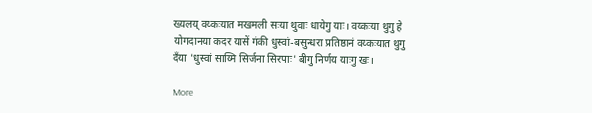ख्यलय् वय्कःयात मखमली सःया थुवाः धायेगु याः। वय्कःया थुगु हे योगदानया कदर यासें गंकी धुस्वां-बसुन्धरा प्रतिष्ठानं वय्कःयात थुगु दँया 'धुस्वां साय्मि सिर्जना सिरपाः' बीगु निर्णय याःगु खः।

More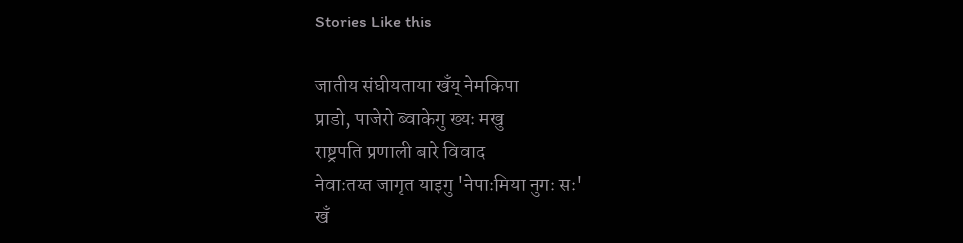Stories Like this

जातीय संघीयताया खँय् नेमकिपा
प्राडो, पाजेरो ब्वाकेगु ख्यः मखु
राष्ट्रपति प्रणाली बारे विवाद
नेवाःतय्त जागृत याइगु 'नेपाःमिया नुगः सः'
खँ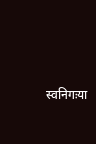स्वनिगःया